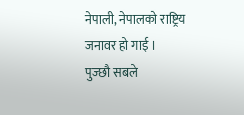नेपाली, नेपालको राष्ट्रिय जनावर हो गाई ।
पुज्छौ सबले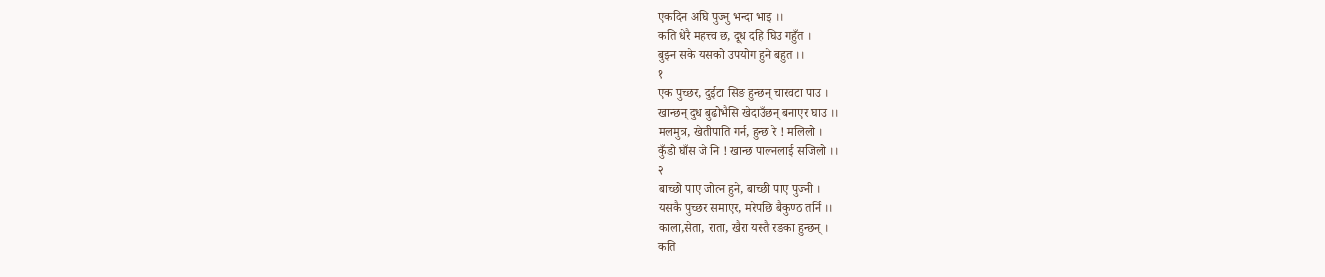एकदिन अघि पुज्नु भन्दा भाइ ।।
कति धेरै महत्त्व छ, दूध दहि घिउ गहुँत ।
बुझ्न सके यसको उपयोग हुने बहुत ।।
१
एक पुच्छर, दुईटा सिङ हुन्छन् चारवटा पाउ ।
खान्छन् दुध बुढोभैसि खेदाउँछन् बनाएर घाउ ।।
मलमुत्र, खेतीपाति गर्न, हुन्छ रे ! मलिलो ।
कुँडो घाँस जे नि ! खान्छ पाल्नलाई सजिलो ।।
२
बाच्छो पाए जोत्न हुने, बाच्छी पाए पुज्नी ।
यसकै पुच्छर समाएर, मरेपछि बैकुण्ठ तर्नि ।।
काला,सेता, राता, खैरा यस्तै रङका हुन्छन् ।
कति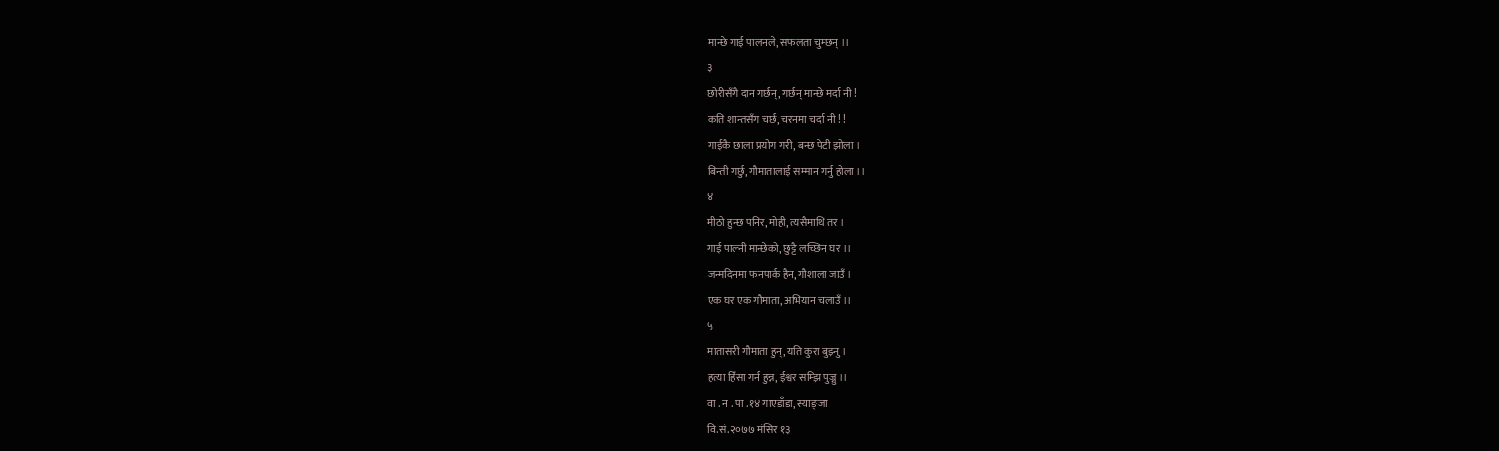मान्छे गाई पालनले, सफलता चुम्छन् ।।
३
छोरीसँगै दान गर्छन्, गर्छन् मान्छे मर्दा नी !
कति शान्तसँग चर्छ, चरनमा चर्दा नी ! !
गाईकै छाला प्रयोग गरी, बन्छ पेटी झोला ।
बिन्ती गर्छु, गौमातालाई सम्मान गर्नु होला ।।
४
मीठो हुन्छ पनिर, मोही, त्यसैमाथि तर ।
गाई पाल्नी मान्छेको, छुट्टै लच्छिन घर ।।
जन्मदिनमा फनपार्क हैन, गौशाला जाउँ ।
एक घर एक गौमाता, अभियान चलाउँ ।।
५
मातासरी गौमाता हुन्, यति कुरा बुझ्नु ।
हत्या हिँसा गर्न हुन्न, ईश्वर सम्झि पुज्नु ।।
वा . न . पा .१४ गाएडाँडा, स्याङ्जा
वि.सं.२०७७ मंसिर १३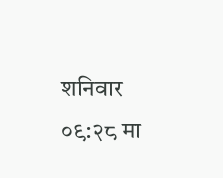शनिवार ०९:२८ मा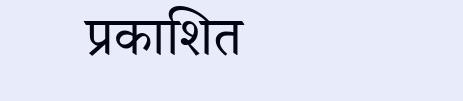प्रकाशित